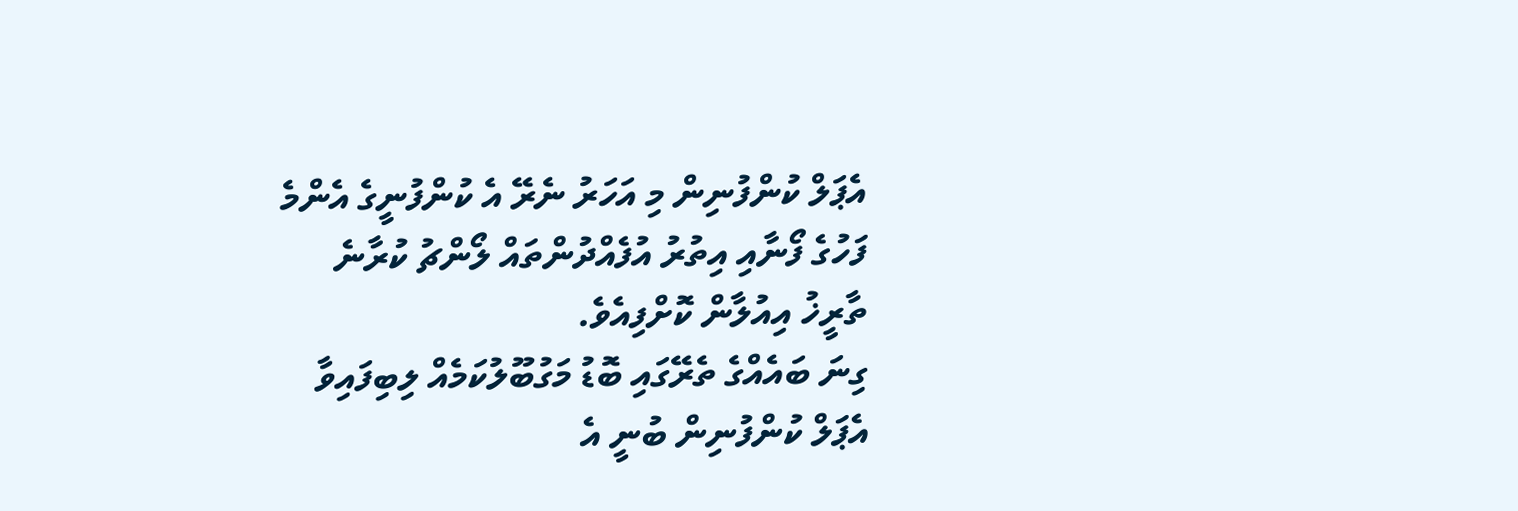އެޕަލް ކުންފުނިން މި އަހަރު ނެރޭ އެ ކުންފުނީގެ އެންމެ ފަހުގެ ފޯނާއި އިތުރު އުފެއްދުންތައް ލޯންޗު ކުރާނެ ތާރީޚު އިއުލާން ކޮށްފިއެވެ.
ގިނަ ބައެއްގެ ތެރޭގައި ބޮޑު މަގުބޫލުކަމެއް ލިބިފައިވާ އެޕަލް ކުންފުނިން ބުނީ އެ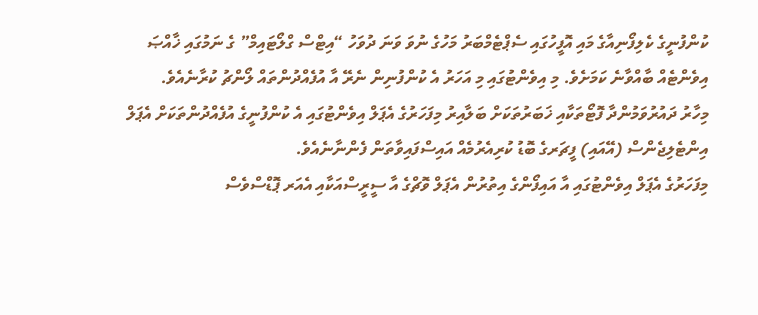ކުންފުނީގެ ކެލިފޯނިއާގެ މައި އޮފީހުގައި ސެޕްޓެމްބަރު މަހުގެ ނުވަ ވަނަ ދުވަހު “އިޓްސް ގްލޯޓައިމް” ގެ ނަމުގައި ޚާއްޞަ އިވެންޓެއް ބާއްވާނެ ކަމަށެވެ. މި އިވެންޓުގައި މި އަހަރު އެ ކުންފުނިން ނެރޭ އާ އުފެއްދުންތައް ލޯންޗު ކުރާނެއެވެ.
މިހާރު ދައުރުވަމުންދާ ފޮޓޯތަކާއި ޚަބަރުތަކަށް ބަލާއިރު މިފަހަރުގެ އެޕަލް އިވެންޓުގައި އެ ކުންފުނީގެ އުފެއްދުންތަކަށް އެޕަލް އިންޓެލިޖެންސް (އޭއައި) ފީޗަރގެ ބޮޑު ކުރިއެރުމެއް އައިސްފައިވާތަން ފެންނާނެއެވެ.
މިފަހަރުގެ އެޕަލް އިވެންޓުގައި އާ އައިފޯންގެ އިތުރުން އެޕަލް ވޮޗްގެ އާ ސީރީސްއަކާއި އެއަރ ޕޮޑްސްވެސް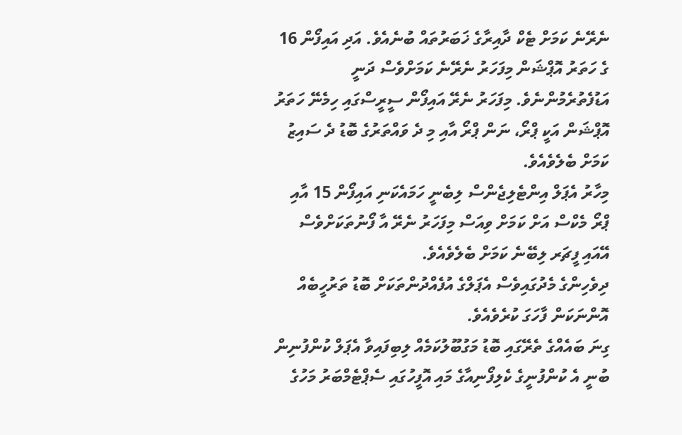ނެރޭނެ ކަމަށް ޓެކް ދާއިރާގެ ޚަބަރުތައް ބުނެއެވެ. އަދި އައިފޯން 16 ގެ ހަތަރު އޮޕްޝަން މިފަހަރު ނެރޭނެ ކަމަށްވެސް ދަނީ އަޑުފެތުރެމުންނެވެ. މިފަހަރު ނެރޭ އައިފޯން ސީރީސްގައި ހިމެނޭ ހަތަރު އޮޕްޝަން އަކީ ޕްރޯ، ނަން ޕްރޯ އާއި މި ދެ ވައްތަރުގެ ބޮޑު ދެ ސައިޒު ކަމަށް ބެލެވެއެވެ.
މިހާރު އެޕަލް އިންޓެލިޖެންސް ލިބެނީ ހަމައެކަނި އައިފޯން 15 އާއި ޕްރޯ މެކްސް އަށް ކަމަށް ވިއަސް މިފަހަރު ނެރޭ އާ ފޯނުތަކަށްވެސް އޭއައި ފީޗަރ ލިބޭނެ ކަމަށް ބެލެވެއެވެ.
ދިވެހިންގެ މެދުގައިވެސް އެޕަލްގެ އުފެއްދުންތަކަށް ބޮޑު ތަރުހީބެއް އޮންނަކަން ފާހަގަ ކުރެވެއެވެ.
ގިނަ ބައެއްގެ ތެރޭގައި ބޮޑު މަގުބޫލުކަމެއް ލިބިފައިވާ އެޕަލް ކުންފުނިން ބުނީ އެ ކުންފުނީގެ ކެލިފޯނިއާގެ މައި އޮފީހުގައި ސެޕްޓެމްބަރު މަހުގެ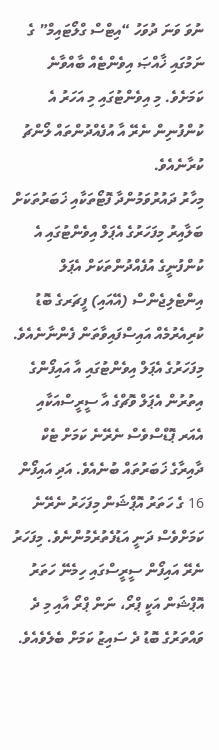ނުވަ ވަނަ ދުވަހު “އިޓްސް ގްލޯޓައިމް” ގެ ނަމުގައި ޚާއްޞަ އިވެންޓެއް ބާއްވާނެ ކަމަށެވެ. މި އިވެންޓުގައި މި އަހަރު އެ ކުންފުނިން ނެރޭ އާ އުފެއްދުންތައް ލޯންޗު ކުރާނެއެވެ.
މިހާރު ދައުރުވަމުންދާ ފޮޓޯތަކާއި ޚަބަރުތަކަށް ބަލާއިރު މިފަހަރުގެ އެޕަލް އިވެންޓުގައި އެ ކުންފުނީގެ އުފެއްދުންތަކަށް އެޕަލް އިންޓެލިޖެންސް (އޭއައި) ފީޗަރގެ ބޮޑު ކުރިއެރުމެއް އައިސްފައިވާތަން ފެންނާނެއެވެ.
މިފަހަރުގެ އެޕަލް އިވެންޓުގައި އާ އައިފޯންގެ އިތުރުން އެޕަލް ވޮޗްގެ އާ ސީރީސްއަކާއި އެއަރ ޕޮޑްސްވެސް ނެރޭނެ ކަމަށް ޓެކް ދާއިރާގެ ޚަބަރުތައް ބުނެއެވެ. އަދި އައިފޯން 16 ގެ ހަތަރު އޮޕްޝަން މިފަހަރު ނެރޭނެ ކަމަށްވެސް ދަނީ އަޑުފެތުރެމުންނެވެ. މިފަހަރު ނެރޭ އައިފޯން ސީރީސްގައި ހިމެނޭ ހަތަރު އޮޕްޝަން އަކީ ޕްރޯ، ނަން ޕްރޯ އާއި މި ދެ ވައްތަރުގެ ބޮޑު ދެ ސައިޒު ކަމަށް ބެލެވެއެވެ.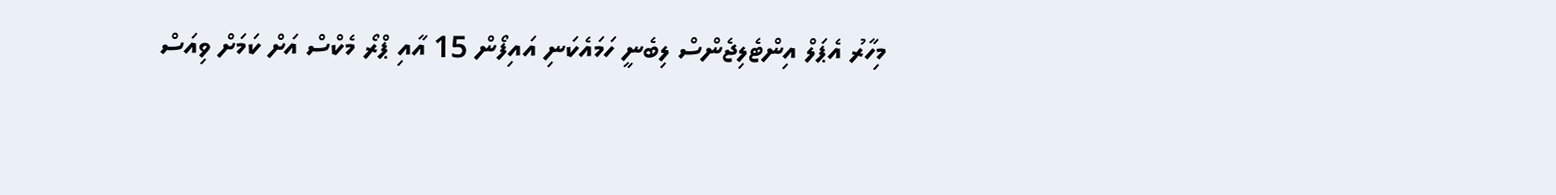މިހާރު އެޕަލް އިންޓެލިޖެންސް ލިބެނީ ހަމައެކަނި އައިފޯން 15 އާއި ޕްރޯ މެކްސް އަށް ކަމަށް ވިއަސް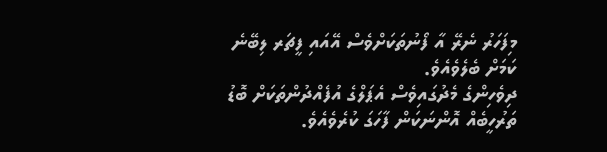މިފަހަރު ނެރޭ އާ ފޯނުތަކަށްވެސް އޭއައި ފީޗަރ ލިބޭނެ ކަމަށް ބެލެވެއެވެ.
ދިވެހިންގެ މެދުގައިވެސް އެޕަލްގެ އުފެއްދުންތަކަށް ބޮޑު ތަރުހީބެއް އޮންނަކަން ފާހަގަ ކުރެވެއެވެ.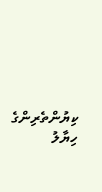ކިޔުންތެރިންގެ ހިޔާލު